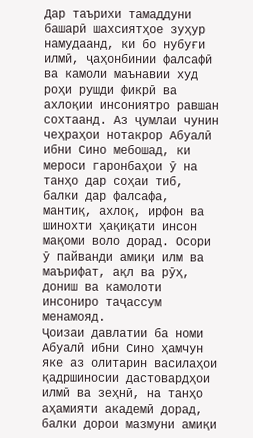Дар таърихи тамаддуни башарӣ шахсиятҳое зуҳур намудаанд, ки бо нубуғи илмӣ, ҷаҳонбинии фалсафӣ ва камоли маънавии худ роҳи рушди фикрӣ ва ахлоқии инсониятро равшан сохтаанд. Аз ҷумлаи чунин чеҳраҳои нотакрор Абуалӣ ибни Сино мебошад, ки мероси гаронбаҳои ӯ на танҳо дар соҳаи тиб, балки дар фалсафа, мантиқ, ахлоқ, ирфон ва шинохти ҳақиқати инсон мақоми воло дорад. Осори ӯ пайванди амиқи илм ва маърифат, ақл ва рӯҳ, дониш ва камолоти инсониро таҷассум менамояд.
Ҷоизаи давлатии ба номи Абуалӣ ибни Сино ҳамчун яке аз олитарин василаҳои қадршиносии дастовардҳои илмӣ ва зеҳнӣ, на танҳо аҳамияти академӣ дорад, балки дорои мазмуни амиқи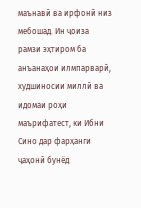маънавӣ ва ирфонӣ низ мебошад. Ин ҷоиза рамзи эҳтиром ба анъанаҳои илмпарварӣ, худшиносии миллӣ ва идомаи роҳи маърифатест, ки Ибни Сино дар фарҳанги ҷаҳонӣ бунёд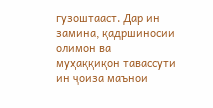гузоштааст. Дар ин замина, қадршиносии олимон ва муҳаққиқон тавассути ин ҷоиза маънои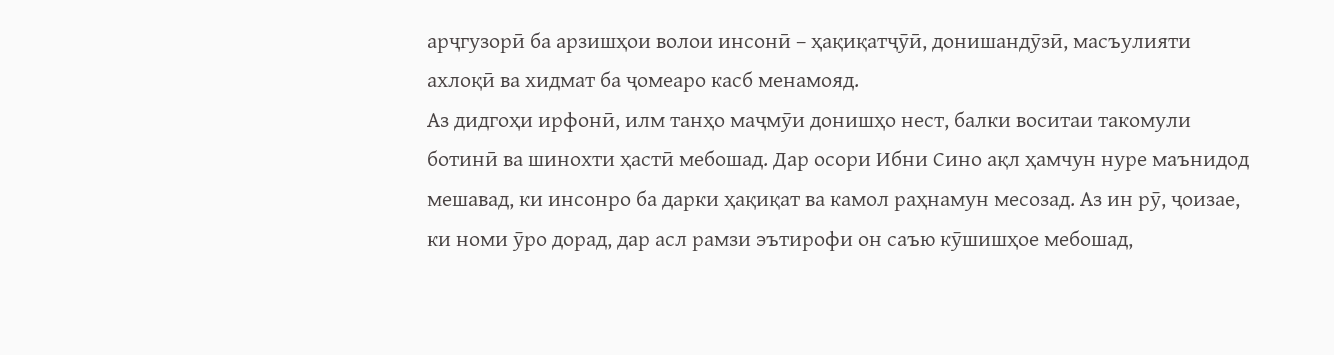арҷгузорӣ ба арзишҳои волои инсонӣ – ҳақиқатҷӯӣ, донишандӯзӣ, масъулияти ахлоқӣ ва хидмат ба ҷомеаро касб менамояд.
Аз дидгоҳи ирфонӣ, илм танҳо маҷмӯи донишҳо нест, балки воситаи такомули ботинӣ ва шинохти ҳастӣ мебошад. Дар осори Ибни Сино ақл ҳамчун нуре маънидод мешавад, ки инсонро ба дарки ҳақиқат ва камол раҳнамун месозад. Аз ин рӯ, ҷоизае, ки номи ӯро дорад, дар асл рамзи эътирофи он саъю кӯшишҳое мебошад,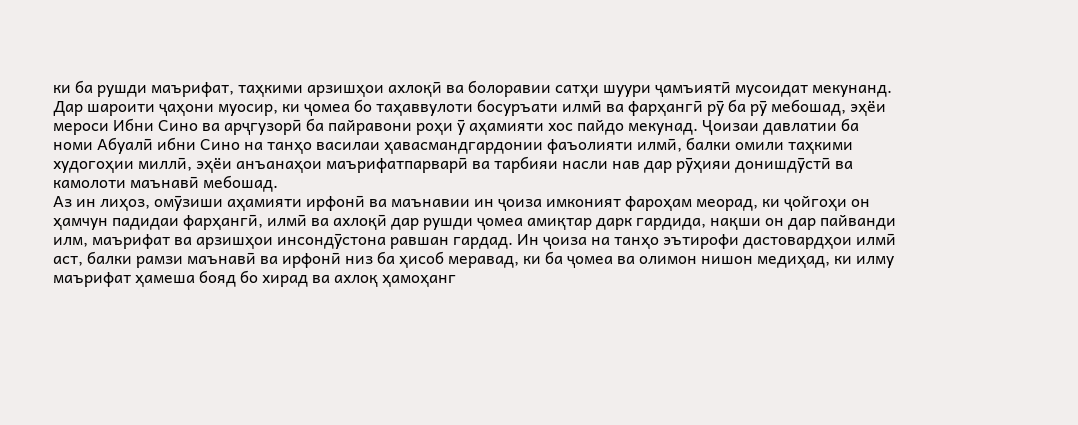ки ба рушди маърифат, таҳкими арзишҳои ахлоқӣ ва болоравии сатҳи шуури ҷамъиятӣ мусоидат мекунанд.
Дар шароити ҷаҳони муосир, ки ҷомеа бо таҳаввулоти босуръати илмӣ ва фарҳангӣ рӯ ба рӯ мебошад, эҳёи мероси Ибни Сино ва арҷгузорӣ ба пайравони роҳи ӯ аҳамияти хос пайдо мекунад. Ҷоизаи давлатии ба номи Абуалӣ ибни Сино на танҳо василаи ҳавасмандгардонии фаъолияти илмӣ, балки омили таҳкими худогоҳии миллӣ, эҳёи анъанаҳои маърифатпарварӣ ва тарбияи насли нав дар рӯҳияи донишдӯстӣ ва камолоти маънавӣ мебошад.
Аз ин лиҳоз, омӯзиши аҳамияти ирфонӣ ва маънавии ин ҷоиза имконият фароҳам меорад, ки ҷойгоҳи он ҳамчун падидаи фарҳангӣ, илмӣ ва ахлоқӣ дар рушди ҷомеа амиқтар дарк гардида, нақши он дар пайванди илм, маърифат ва арзишҳои инсондӯстона равшан гардад. Ин ҷоиза на танҳо эътирофи дастовардҳои илмӣ аст, балки рамзи маънавӣ ва ирфонӣ низ ба ҳисоб меравад, ки ба ҷомеа ва олимон нишон медиҳад, ки илму маърифат ҳамеша бояд бо хирад ва ахлоқ ҳамоҳанг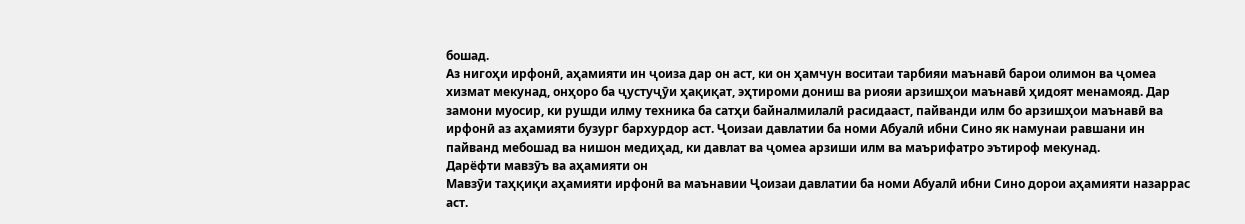бошад.
Аз нигоҳи ирфонӣ, аҳамияти ин ҷоиза дар он аст, ки он ҳамчун воситаи тарбияи маънавӣ барои олимон ва ҷомеа хизмат мекунад, онҳоро ба ҷустуҷӯи ҳақиқат, эҳтироми дониш ва риояи арзишҳои маънавӣ ҳидоят менамояд. Дар замони муосир, ки рушди илму техника ба сатҳи байналмилалӣ расидааст, пайванди илм бо арзишҳои маънавӣ ва ирфонӣ аз аҳамияти бузург бархурдор аст. Ҷоизаи давлатии ба номи Абуалӣ ибни Сино як намунаи равшани ин пайванд мебошад ва нишон медиҳад, ки давлат ва ҷомеа арзиши илм ва маърифатро эътироф мекунад.
Дарёфти мавзӯъ ва аҳамияти он
Мавзӯи таҳқиқи аҳамияти ирфонӣ ва маънавии Ҷоизаи давлатии ба номи Абуалӣ ибни Сино дорои аҳамияти назаррас аст.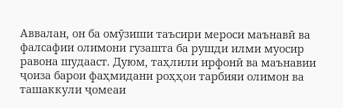Аввалан, он ба омӯзиши таъсири мероси маънавӣ ва фалсафии олимони гузашта ба рушди илми муосир равона шудааст. Дуюм, таҳлили ирфонӣ ва маънавии ҷоиза барои фаҳмидани роҳҳои тарбияи олимон ва ташаккули ҷомеаи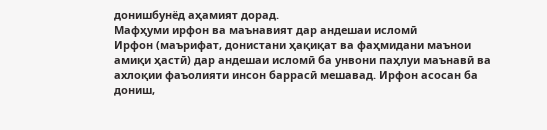донишбунёд аҳамият дорад.
Мафҳуми ирфон ва маънавият дар андешаи исломӣ
Ирфон (маърифат, донистани ҳақиқат ва фаҳмидани маънои амиқи ҳастӣ) дар андешаи исломӣ ба унвони паҳлуи маънавӣ ва ахлоқии фаъолияти инсон баррасӣ мешавад. Ирфон асосан ба дониш,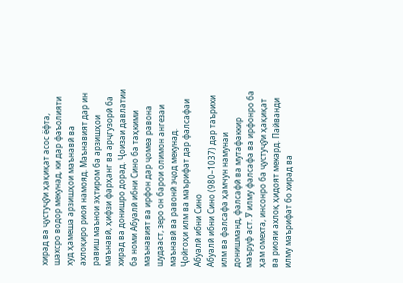хирад ва ҷустуҷӯи ҳақиқат асос ёфта, шахсро водор мекунад, ки дар фаъолияти худ ҳамеша арзишҳои маънавӣ ва ахлоқиро риоя намояд. Маънавият дар ин равиш маънои эҳтиром ба арзишҳои маънавӣ, ҳифзи фарҳанг ва арҷгузорӣ ба хирад ва донишро дорад. Ҷоизаи давлатии ба номи Абуалӣ ибни Сино ба таҳкими маънавият ва ирфон дар ҷомеа равона шудааст, зеро он барои олимон ангезаи маънавӣ ва равонӣ эҷод мекунад.
Ҷойгоҳи илм ва маърифат дар фалсафаи Абуалӣ ибни Сино
Абуалӣ ибни Сино (980–1037) дар таърихи илм ва фалсафа ҳамчун намунаи донишманд, фалсафӣ ва мутафаккир маъруф аст. Ӯ илму фалсафа ва ирфонро ба ҳам омехта, инсонро ба ҷустуҷӯи ҳақиқат ва риояи ахлоқ ҳидоят мекард. Пайванди илму маърифат бо хирад ва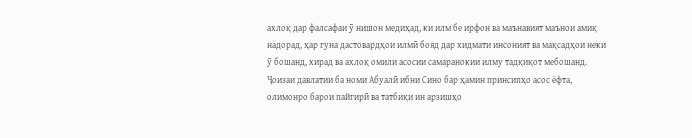ахлоқ дар фалсафаи ӯ нишон медиҳад, ки илм бе ирфон ва маънавият маънои амиқ надорад, ҳар гуна дастовардҳои илмӣ бояд дар хидмати инсоният ва мақсадҳои неки ӯ бошанд, хирад ва ахлоқ омили асосии самаранокии илму тадқиқот мебошанд. Ҷоизаи давлатии ба номи Абуалӣ ибни Сино бар ҳамин принсипҳо асос ёфта, олимонро барои пайгирӣ ва татбиқи ин арзишҳо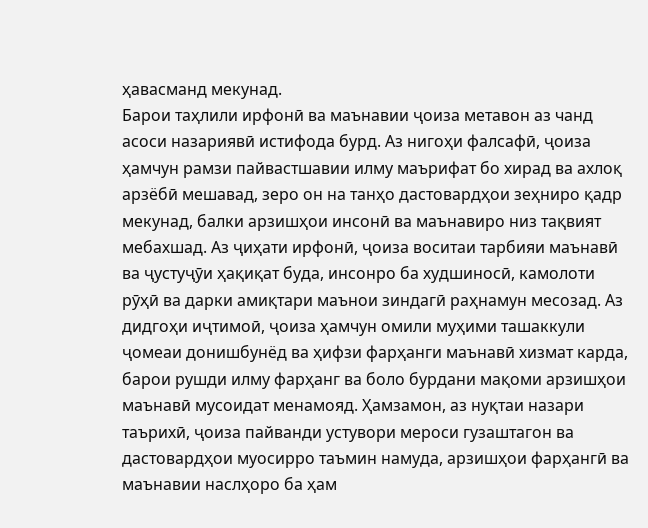ҳавасманд мекунад.
Барои таҳлили ирфонӣ ва маънавии ҷоиза метавон аз чанд асоси назариявӣ истифода бурд. Аз нигоҳи фалсафӣ, ҷоиза ҳамчун рамзи пайвастшавии илму маърифат бо хирад ва ахлоқ арзёбӣ мешавад, зеро он на танҳо дастовардҳои зеҳниро қадр мекунад, балки арзишҳои инсонӣ ва маънавиро низ тақвият мебахшад. Аз ҷиҳати ирфонӣ, ҷоиза воситаи тарбияи маънавӣ ва ҷустуҷӯи ҳақиқат буда, инсонро ба худшиносӣ, камолоти рӯҳӣ ва дарки амиқтари маънои зиндагӣ раҳнамун месозад. Аз дидгоҳи иҷтимоӣ, ҷоиза ҳамчун омили муҳими ташаккули ҷомеаи донишбунёд ва ҳифзи фарҳанги маънавӣ хизмат карда, барои рушди илму фарҳанг ва боло бурдани мақоми арзишҳои маънавӣ мусоидат менамояд. Ҳамзамон, аз нуқтаи назари таърихӣ, ҷоиза пайванди устувори мероси гузаштагон ва дастовардҳои муосирро таъмин намуда, арзишҳои фарҳангӣ ва маънавии наслҳоро ба ҳам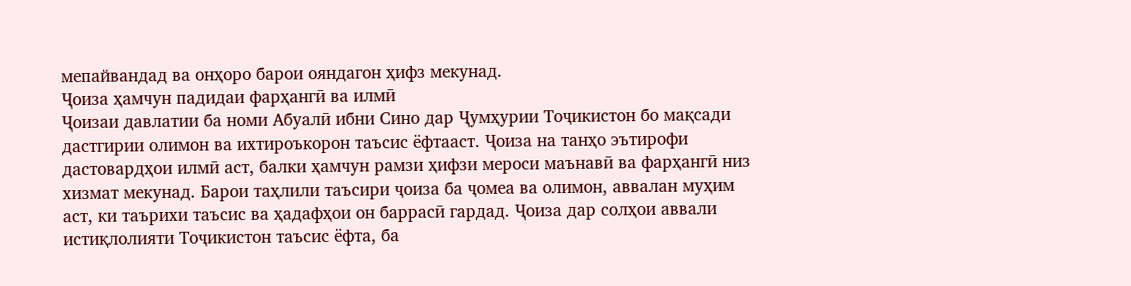мепайвандад ва онҳоро барои ояндагон ҳифз мекунад.
Ҷоиза ҳамчун падидаи фарҳангӣ ва илмӣ
Ҷоизаи давлатии ба номи Абуалӣ ибни Сино дар Ҷумҳурии Тоҷикистон бо мақсади дастгирии олимон ва ихтироъкорон таъсис ёфтааст. Ҷоиза на танҳо эътирофи дастовардҳои илмӣ аст, балки ҳамчун рамзи ҳифзи мероси маънавӣ ва фарҳангӣ низ хизмат мекунад. Барои таҳлили таъсири ҷоиза ба ҷомеа ва олимон, аввалан муҳим аст, ки таърихи таъсис ва ҳадафҳои он баррасӣ гардад. Ҷоиза дар солҳои аввали истиқлолияти Тоҷикистон таъсис ёфта, ба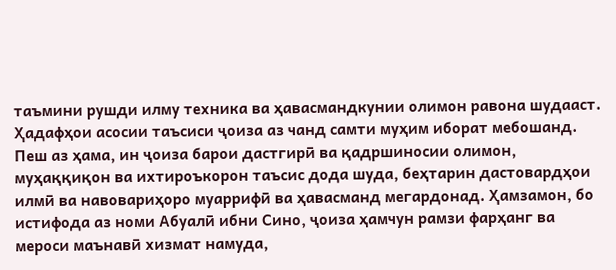таъмини рушди илму техника ва ҳавасмандкунии олимон равона шудааст.
Ҳадафҳои асосии таъсиси ҷоиза аз чанд самти муҳим иборат мебошанд. Пеш аз ҳама, ин ҷоиза барои дастгирӣ ва қадршиносии олимон, муҳаққиқон ва ихтироъкорон таъсис дода шуда, беҳтарин дастовардҳои илмӣ ва навовариҳоро муаррифӣ ва ҳавасманд мегардонад. Ҳамзамон, бо истифода аз номи Абуалӣ ибни Сино, ҷоиза ҳамчун рамзи фарҳанг ва мероси маънавӣ хизмат намуда,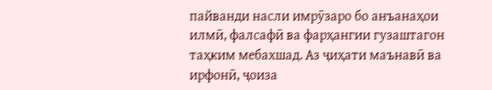пайванди насли имрӯзаро бо анъанаҳои илмӣ, фалсафӣ ва фарҳангии гузаштагон таҳким мебахшад. Аз ҷиҳати маънавӣ ва ирфонӣ, ҷоиза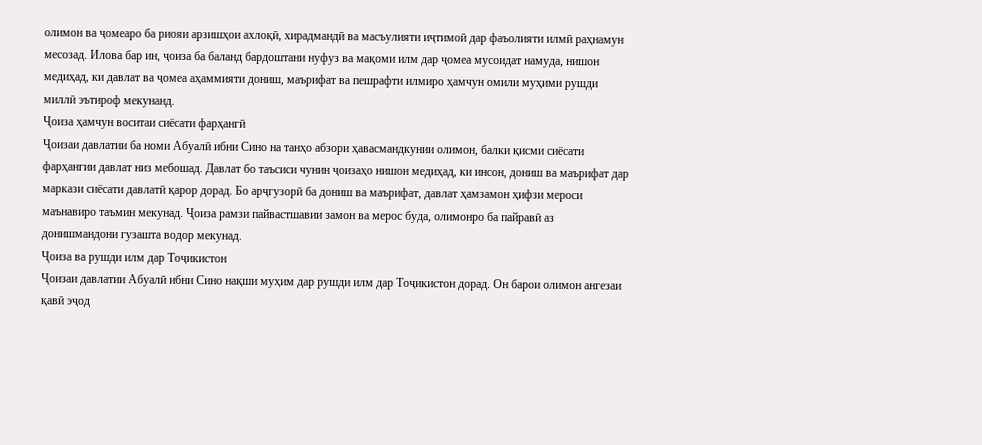олимон ва ҷомеаро ба риояи арзишҳои ахлоқӣ, хирадмандӣ ва масъулияти иҷтимоӣ дар фаъолияти илмӣ раҳнамун месозад. Илова бар ин, ҷоиза ба баланд бардоштани нуфуз ва мақоми илм дар ҷомеа мусоидат намуда, нишон медиҳад, ки давлат ва ҷомеа аҳаммияти дониш, маърифат ва пешрафти илмиро ҳамчун омили муҳими рушди миллӣ эътироф мекунанд.
Ҷоиза ҳамчун воситаи сиёсати фарҳангӣ
Ҷоизаи давлатии ба номи Абуалӣ ибни Сино на танҳо абзори ҳавасмандкунии олимон, балки қисми сиёсати фарҳангии давлат низ мебошад. Давлат бо таъсиси чунин ҷоизаҳо нишон медиҳад, ки инсон, дониш ва маърифат дар маркази сиёсати давлатӣ қарор дорад. Бо арҷгузорӣ ба дониш ва маърифат, давлат ҳамзамон ҳифзи мероси маънавиро таъмин мекунад. Ҷоиза рамзи пайвастшавии замон ва мерос буда, олимонро ба пайравӣ аз донишмандони гузашта водор мекунад.
Ҷоиза ва рушди илм дар Тоҷикистон
Ҷоизаи давлатии Абуалӣ ибни Сино нақши муҳим дар рушди илм дар Тоҷикистон дорад. Он барои олимон ангезаи қавӣ эҷод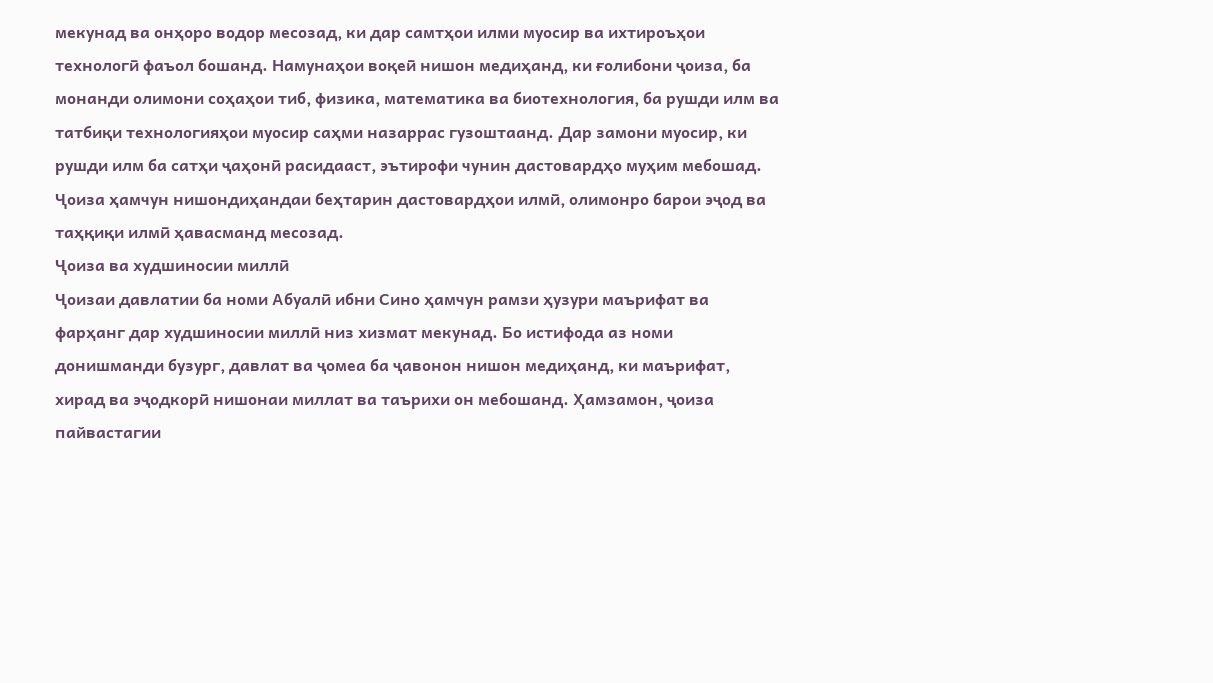мекунад ва онҳоро водор месозад, ки дар самтҳои илми муосир ва ихтироъҳои технологӣ фаъол бошанд. Намунаҳои воқеӣ нишон медиҳанд, ки ғолибони ҷоиза, ба монанди олимони соҳаҳои тиб, физика, математика ва биотехнология, ба рушди илм ва татбиқи технологияҳои муосир саҳми назаррас гузоштаанд. Дар замони муосир, ки рушди илм ба сатҳи ҷаҳонӣ расидааст, эътирофи чунин дастовардҳо муҳим мебошад. Ҷоиза ҳамчун нишондиҳандаи беҳтарин дастовардҳои илмӣ, олимонро барои эҷод ва таҳқиқи илмӣ ҳавасманд месозад.
Ҷоиза ва худшиносии миллӣ
Ҷоизаи давлатии ба номи Абуалӣ ибни Сино ҳамчун рамзи ҳузури маърифат ва фарҳанг дар худшиносии миллӣ низ хизмат мекунад. Бо истифода аз номи донишманди бузург, давлат ва ҷомеа ба ҷавонон нишон медиҳанд, ки маърифат, хирад ва эҷодкорӣ нишонаи миллат ва таърихи он мебошанд. Ҳамзамон, ҷоиза пайвастагии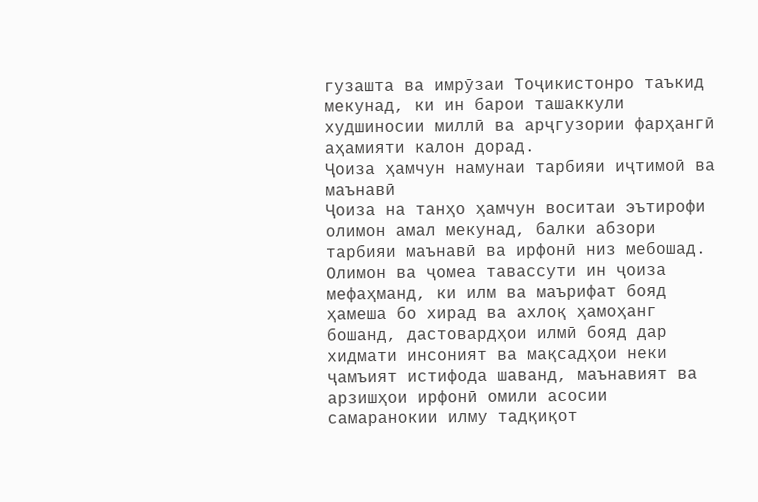гузашта ва имрӯзаи Тоҷикистонро таъкид мекунад, ки ин барои ташаккули худшиносии миллӣ ва арҷгузории фарҳангӣ аҳамияти калон дорад.
Ҷоиза ҳамчун намунаи тарбияи иҷтимоӣ ва маънавӣ
Ҷоиза на танҳо ҳамчун воситаи эътирофи олимон амал мекунад, балки абзори тарбияи маънавӣ ва ирфонӣ низ мебошад. Олимон ва ҷомеа тавассути ин ҷоиза мефаҳманд, ки илм ва маърифат бояд ҳамеша бо хирад ва ахлоқ ҳамоҳанг бошанд, дастовардҳои илмӣ бояд дар хидмати инсоният ва мақсадҳои неки ҷамъият истифода шаванд, маънавият ва арзишҳои ирфонӣ омили асосии самаранокии илму тадқиқот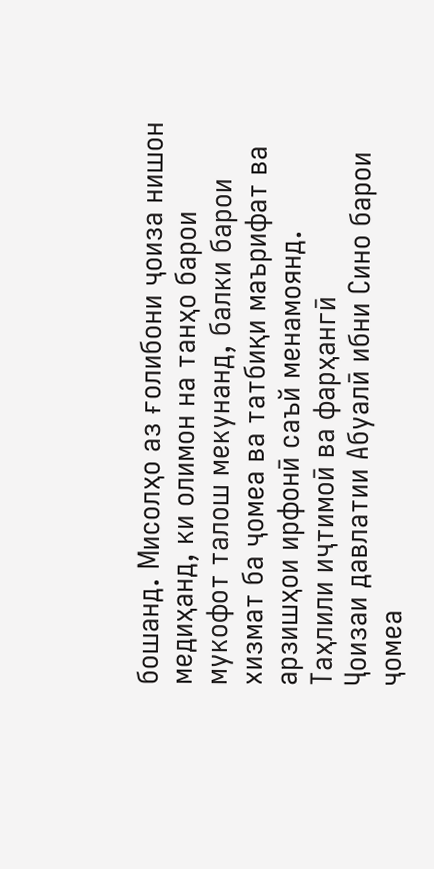бошанд. Мисолҳо аз ғолибони ҷоиза нишон медиҳанд, ки олимон на танҳо барои мукофот талош мекунанд, балки барои хизмат ба ҷомеа ва татбиқи маърифат ва арзишҳои ирфонӣ саъй менамоянд.
Таҳлили иҷтимоӣ ва фарҳангӣ
Ҷоизаи давлатии Абуалӣ ибни Сино барои ҷомеа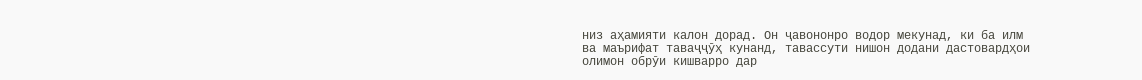низ аҳамияти калон дорад. Он ҷавононро водор мекунад, ки ба илм ва маърифат таваҷҷӯҳ кунанд, тавассути нишон додани дастовардҳои олимон обрӯи кишварро дар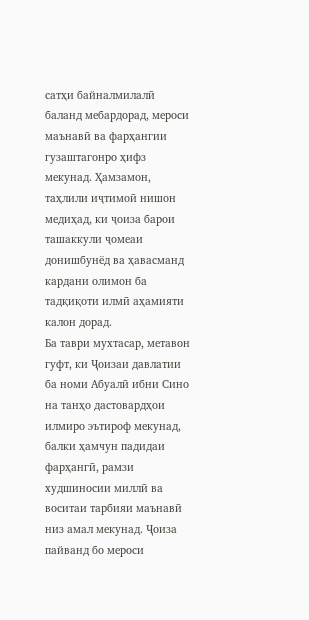сатҳи байналмилалӣ баланд мебардорад, мероси маънавӣ ва фарҳангии гузаштагонро ҳифз мекунад. Ҳамзамон, таҳлили иҷтимоӣ нишон медиҳад, ки ҷоиза барои ташаккули ҷомеаи донишбунёд ва ҳавасманд кардани олимон ба тадқиқоти илмӣ аҳамияти калон дорад.
Ба таври мухтасар, метавон гуфт, ки Ҷоизаи давлатии ба номи Абуалӣ ибни Сино на танҳо дастовардҳои илмиро эътироф мекунад, балки ҳамчун падидаи фарҳангӣ, рамзи худшиносии миллӣ ва воситаи тарбияи маънавӣ низ амал мекунад. Ҷоиза пайванд бо мероси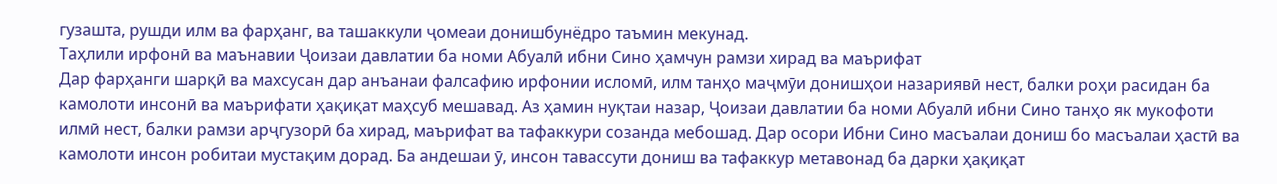гузашта, рушди илм ва фарҳанг, ва ташаккули ҷомеаи донишбунёдро таъмин мекунад.
Таҳлили ирфонӣ ва маънавии Ҷоизаи давлатии ба номи Абуалӣ ибни Сино ҳамчун рамзи хирад ва маърифат
Дар фарҳанги шарқӣ ва махсусан дар анъанаи фалсафию ирфонии исломӣ, илм танҳо маҷмӯи донишҳои назариявӣ нест, балки роҳи расидан ба камолоти инсонӣ ва маърифати ҳақиқат маҳсуб мешавад. Аз ҳамин нуқтаи назар, Ҷоизаи давлатии ба номи Абуалӣ ибни Сино танҳо як мукофоти илмӣ нест, балки рамзи арҷгузорӣ ба хирад, маърифат ва тафаккури созанда мебошад. Дар осори Ибни Сино масъалаи дониш бо масъалаи ҳастӣ ва камолоти инсон робитаи мустақим дорад. Ба андешаи ӯ, инсон тавассути дониш ва тафаккур метавонад ба дарки ҳақиқат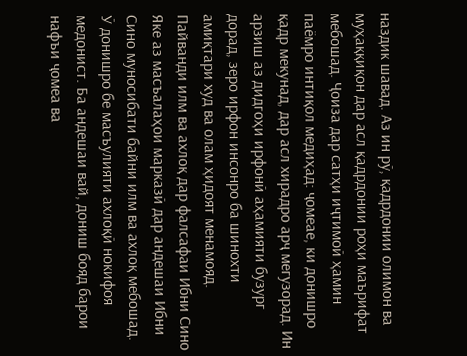наздик шавад. Аз ин рӯ, қадрдонии олимон ва муҳаққиқон дар асл қадрдонии роҳи маърифат мебошад. Ҷоиза дар сатҳи иҷтимоӣ ҳамин паёмро интиқол медиҳад: ҷомеае, ки донишро қадр мекунад, дар асл хирадро арҷ мегузорад. Ин арзиш аз дидгоҳи ирфонӣ аҳамияти бузург дорад, зеро ирфон инсонро ба шинохти амиқтари худ ва олам ҳидоят менамояд.
Пайванди илм ва ахлоқ дар фалсафаи Ибни Сино
Яке аз масъалаҳои марказӣ дар андешаи Ибни Сино муносибати байни илм ва ахлоқ мебошад. Ӯ донишро бе масъулияти ахлоқӣ нокифоя медонист. Ба андешаи вай, дониш бояд барои нафъи ҷомеа ва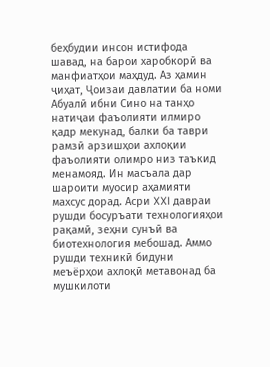беҳбудии инсон истифода шавад, на барои харобкорӣ ва манфиатҳои маҳдуд. Аз ҳамин ҷиҳат, Ҷоизаи давлатии ба номи Абуалӣ ибни Сино на танҳо натиҷаи фаъолияти илмиро қадр мекунад, балки ба таври рамзӣ арзишҳои ахлоқии фаъолияти олимро низ таъкид менамояд. Ин масъала дар шароити муосир аҳамияти махсус дорад. Асри XXI давраи рушди босуръати технологияҳои рақамӣ, зеҳни сунъӣ ва биотехнология мебошад. Аммо рушди техникӣ бидуни меъёрҳои ахлоқӣ метавонад ба мушкилоти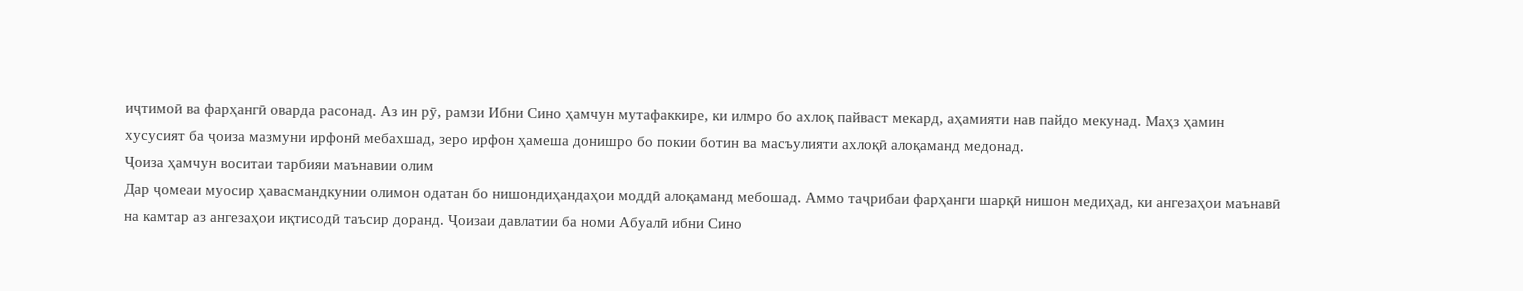иҷтимоӣ ва фарҳангӣ оварда расонад. Аз ин рӯ, рамзи Ибни Сино ҳамчун мутафаккире, ки илмро бо ахлоқ пайваст мекард, аҳамияти нав пайдо мекунад. Маҳз ҳамин хусусият ба ҷоиза мазмуни ирфонӣ мебахшад, зеро ирфон ҳамеша донишро бо покии ботин ва масъулияти ахлоқӣ алоқаманд медонад.
Ҷоиза ҳамчун воситаи тарбияи маънавии олим
Дар ҷомеаи муосир ҳавасмандкунии олимон одатан бо нишондиҳандаҳои моддӣ алоқаманд мебошад. Аммо таҷрибаи фарҳанги шарқӣ нишон медиҳад, ки ангезаҳои маънавӣ на камтар аз ангезаҳои иқтисодӣ таъсир доранд. Ҷоизаи давлатии ба номи Абуалӣ ибни Сино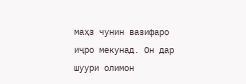маҳз чунин вазифаро иҷро мекунад. Он дар шуури олимон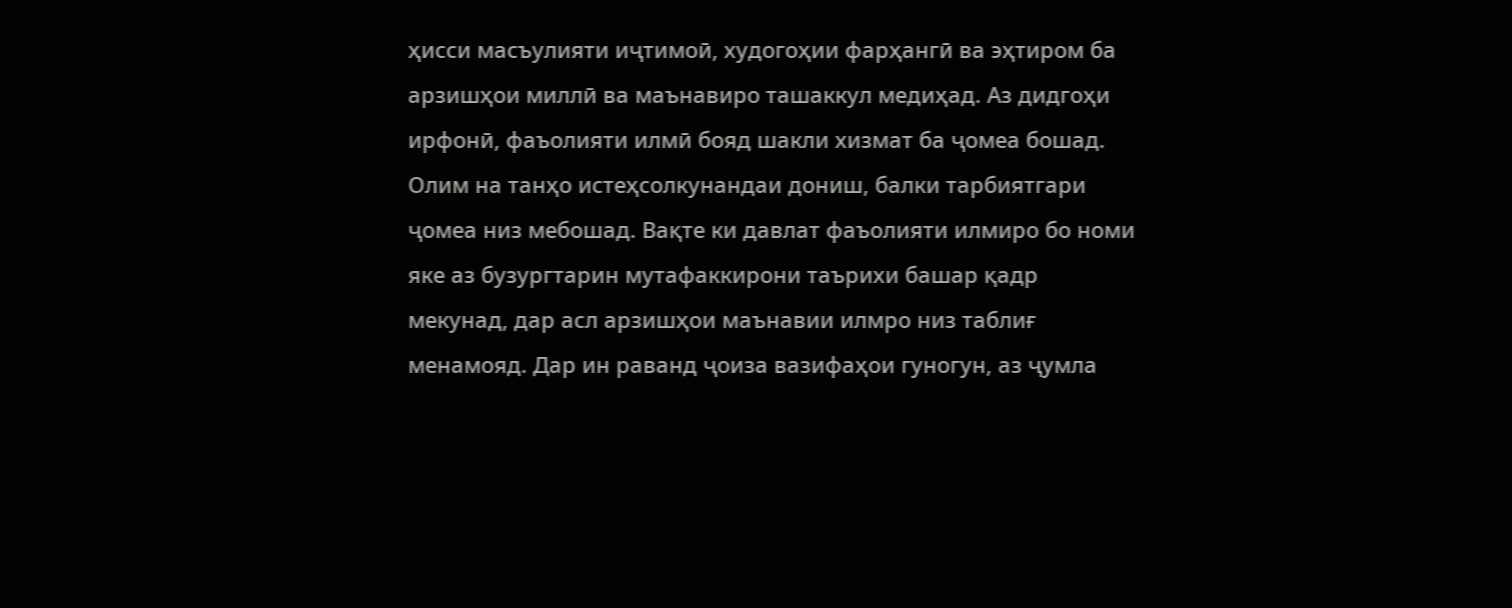ҳисси масъулияти иҷтимоӣ, худогоҳии фарҳангӣ ва эҳтиром ба арзишҳои миллӣ ва маънавиро ташаккул медиҳад. Аз дидгоҳи ирфонӣ, фаъолияти илмӣ бояд шакли хизмат ба ҷомеа бошад. Олим на танҳо истеҳсолкунандаи дониш, балки тарбиятгари ҷомеа низ мебошад. Вақте ки давлат фаъолияти илмиро бо номи яке аз бузургтарин мутафаккирони таърихи башар қадр мекунад, дар асл арзишҳои маънавии илмро низ таблиғ менамояд. Дар ин раванд ҷоиза вазифаҳои гуногун, аз ҷумла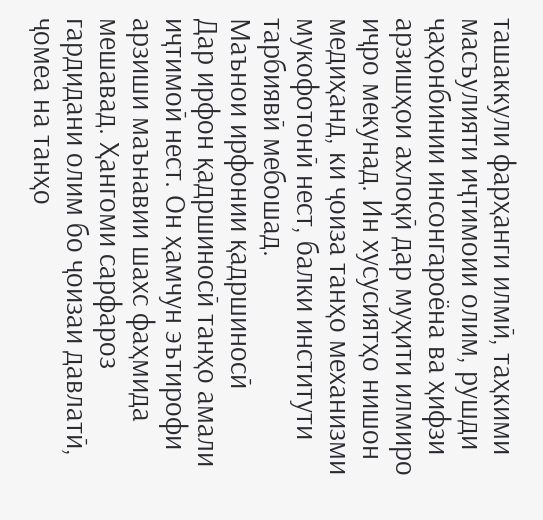ташаккули фарҳанги илмӣ, таҳкими масъулияти иҷтимоии олим, рушди ҷаҳонбинии инсонгароёна ва ҳифзи арзишҳои ахлоқӣ дар муҳити илмиро иҷро мекунад. Ин хусусиятҳо нишон медиҳанд, ки ҷоиза танҳо механизми мукофотонӣ нест, балки институти тарбиявӣ мебошад.
Маънои ирфонии қадршиносӣ
Дар ирфон қадршиносӣ танҳо амали иҷтимоӣ нест. Он ҳамчун эътирофи арзиши маънавии шахс фаҳмида мешавад. Ҳангоми сарфароз гардидани олим бо ҷоизаи давлатӣ, ҷомеа на танҳо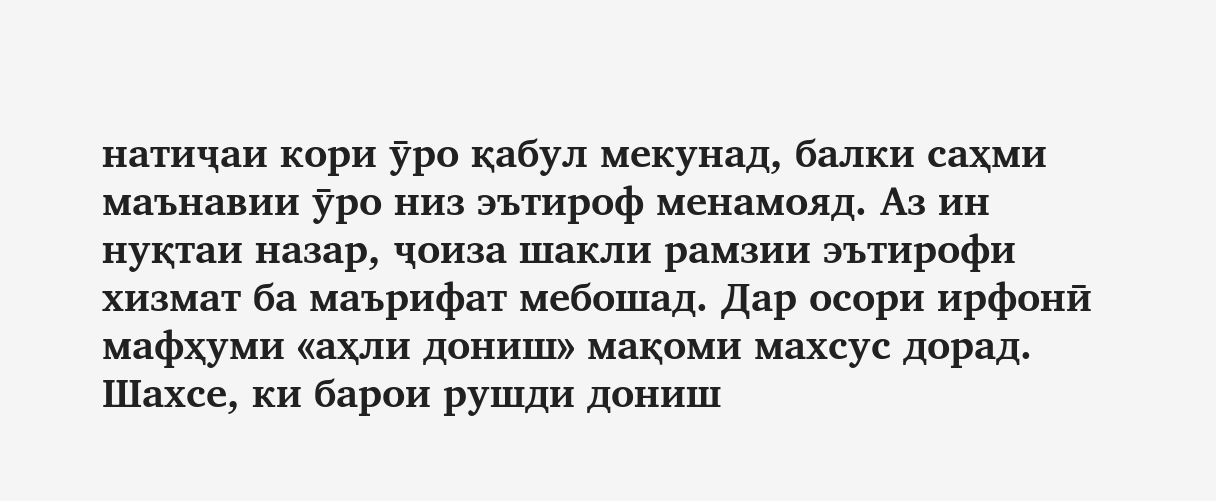натиҷаи кори ӯро қабул мекунад, балки саҳми маънавии ӯро низ эътироф менамояд. Аз ин нуқтаи назар, ҷоиза шакли рамзии эътирофи хизмат ба маърифат мебошад. Дар осори ирфонӣ мафҳуми «аҳли дониш» мақоми махсус дорад. Шахсе, ки барои рушди дониш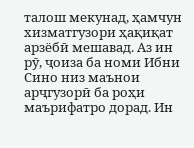талош мекунад, ҳамчун хизматгузори ҳақиқат арзёбӣ мешавад. Аз ин рӯ, ҷоиза ба номи Ибни Сино низ маънои арҷгузорӣ ба роҳи маърифатро дорад. Ин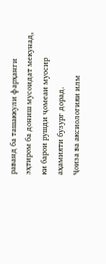раванд ба ташаккули фарҳанги эҳтиром ба дониш мусоидат мекунад, ки барои рушди ҷомеаи муосир аҳамияти бузург дорад.
Ҷоиза ва аксиологияи илм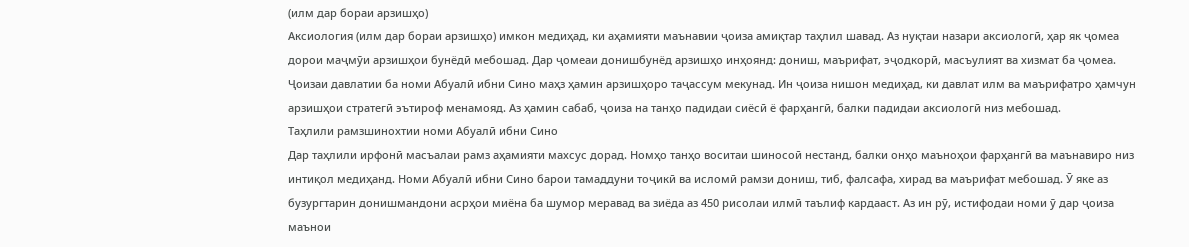(илм дар бораи арзишҳо)
Аксиология (илм дар бораи арзишҳо) имкон медиҳад, ки аҳамияти маънавии ҷоиза амиқтар таҳлил шавад. Аз нуқтаи назари аксиологӣ, ҳар як ҷомеа дорои маҷмӯи арзишҳои бунёдӣ мебошад. Дар ҷомеаи донишбунёд арзишҳо инҳоянд: дониш, маърифат, эҷодкорӣ, масъулият ва хизмат ба ҷомеа. Ҷоизаи давлатии ба номи Абуалӣ ибни Сино маҳз ҳамин арзишҳоро таҷассум мекунад. Ин ҷоиза нишон медиҳад, ки давлат илм ва маърифатро ҳамчун арзишҳои стратегӣ эътироф менамояд. Аз ҳамин сабаб, ҷоиза на танҳо падидаи сиёсӣ ё фарҳангӣ, балки падидаи аксиологӣ низ мебошад.
Таҳлили рамзшинохтии номи Абуалӣ ибни Сино
Дар таҳлили ирфонӣ масъалаи рамз аҳамияти махсус дорад. Номҳо танҳо воситаи шиносоӣ нестанд, балки онҳо маъноҳои фарҳангӣ ва маънавиро низ интиқол медиҳанд. Номи Абуалӣ ибни Сино барои тамаддуни тоҷикӣ ва исломӣ рамзи дониш, тиб, фалсафа, хирад ва маърифат мебошад. Ӯ яке аз бузургтарин донишмандони асрҳои миёна ба шумор меравад ва зиёда аз 450 рисолаи илмӣ таълиф кардааст. Аз ин рӯ, истифодаи номи ӯ дар ҷоиза маънои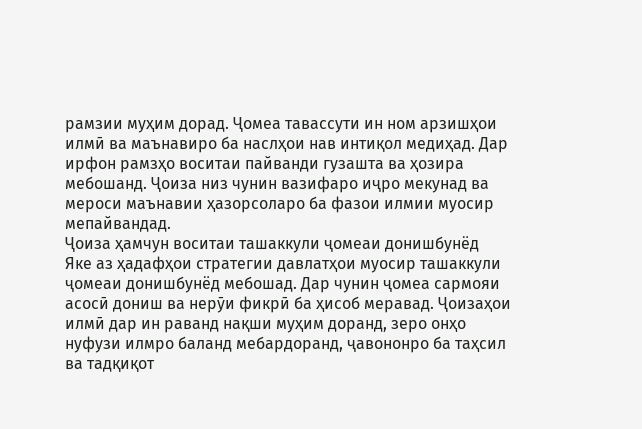рамзии муҳим дорад. Ҷомеа тавассути ин ном арзишҳои илмӣ ва маънавиро ба наслҳои нав интиқол медиҳад. Дар ирфон рамзҳо воситаи пайванди гузашта ва ҳозира мебошанд. Ҷоиза низ чунин вазифаро иҷро мекунад ва мероси маънавии ҳазорсоларо ба фазои илмии муосир мепайвандад.
Ҷоиза ҳамчун воситаи ташаккули ҷомеаи донишбунёд
Яке аз ҳадафҳои стратегии давлатҳои муосир ташаккули ҷомеаи донишбунёд мебошад. Дар чунин ҷомеа сармояи асосӣ дониш ва нерӯи фикрӣ ба ҳисоб меравад. Ҷоизаҳои илмӣ дар ин раванд нақши муҳим доранд, зеро онҳо нуфузи илмро баланд мебардоранд, ҷавононро ба таҳсил ва тадқиқот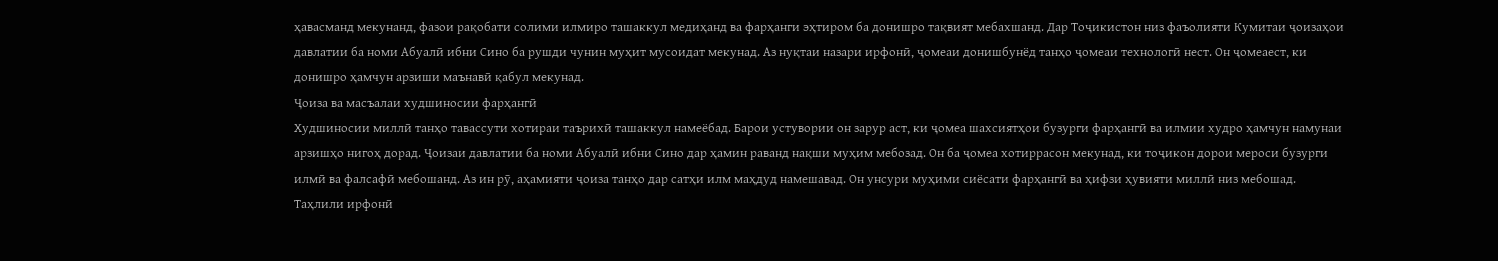ҳавасманд мекунанд, фазои рақобати солими илмиро ташаккул медиҳанд ва фарҳанги эҳтиром ба донишро тақвият мебахшанд. Дар Тоҷикистон низ фаъолияти Кумитаи ҷоизаҳои давлатии ба номи Абуалӣ ибни Сино ба рушди чунин муҳит мусоидат мекунад. Аз нуқтаи назари ирфонӣ, ҷомеаи донишбунёд танҳо ҷомеаи технологӣ нест. Он ҷомеаест, ки донишро ҳамчун арзиши маънавӣ қабул мекунад.
Ҷоиза ва масъалаи худшиносии фарҳангӣ
Худшиносии миллӣ танҳо тавассути хотираи таърихӣ ташаккул намеёбад. Барои устувории он зарур аст, ки ҷомеа шахсиятҳои бузурги фарҳангӣ ва илмии худро ҳамчун намунаи арзишҳо нигоҳ дорад. Ҷоизаи давлатии ба номи Абуалӣ ибни Сино дар ҳамин раванд нақши муҳим мебозад. Он ба ҷомеа хотиррасон мекунад, ки тоҷикон дорои мероси бузурги илмӣ ва фалсафӣ мебошанд. Аз ин рӯ, аҳамияти ҷоиза танҳо дар сатҳи илм маҳдуд намешавад. Он унсури муҳими сиёсати фарҳангӣ ва ҳифзи ҳувияти миллӣ низ мебошад.
Таҳлили ирфонӣ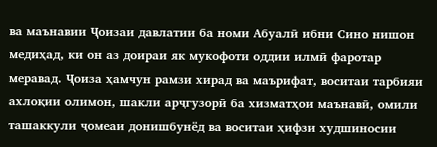ва маънавии Ҷоизаи давлатии ба номи Абуалӣ ибни Сино нишон медиҳад, ки он аз доираи як мукофоти оддии илмӣ фаротар меравад. Ҷоиза ҳамчун рамзи хирад ва маърифат, воситаи тарбияи ахлоқии олимон, шакли арҷгузорӣ ба хизматҳои маънавӣ, омили ташаккули ҷомеаи донишбунёд ва воситаи ҳифзи худшиносии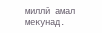миллӣ амал мекунад.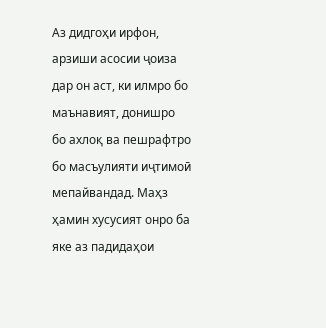Аз дидгоҳи ирфон, арзиши асосии ҷоиза дар он аст, ки илмро бо маънавият, донишро бо ахлоқ ва пешрафтро бо масъулияти иҷтимоӣ мепайвандад. Маҳз ҳамин хусусият онро ба яке аз падидаҳои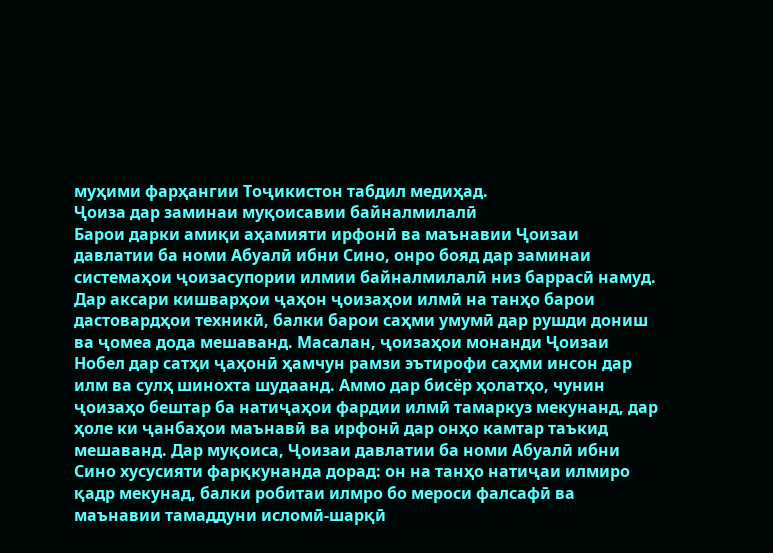муҳими фарҳангии Тоҷикистон табдил медиҳад.
Ҷоиза дар заминаи муқоисавии байналмилалӣ
Барои дарки амиқи аҳамияти ирфонӣ ва маънавии Ҷоизаи давлатии ба номи Абуалӣ ибни Сино, онро бояд дар заминаи системаҳои ҷоизасупории илмии байналмилалӣ низ баррасӣ намуд. Дар аксари кишварҳои ҷаҳон ҷоизаҳои илмӣ на танҳо барои дастовардҳои техникӣ, балки барои саҳми умумӣ дар рушди дониш ва ҷомеа дода мешаванд. Масалан, ҷоизаҳои монанди Ҷоизаи Нобел дар сатҳи ҷаҳонӣ ҳамчун рамзи эътирофи саҳми инсон дар илм ва сулҳ шинохта шудаанд. Аммо дар бисёр ҳолатҳо, чунин ҷоизаҳо бештар ба натиҷаҳои фардии илмӣ тамаркуз мекунанд, дар ҳоле ки ҷанбаҳои маънавӣ ва ирфонӣ дар онҳо камтар таъкид мешаванд. Дар муқоиса, Ҷоизаи давлатии ба номи Абуалӣ ибни Сино хусусияти фарқкунанда дорад: он на танҳо натиҷаи илмиро қадр мекунад, балки робитаи илмро бо мероси фалсафӣ ва маънавии тамаддуни исломӣ-шарқӣ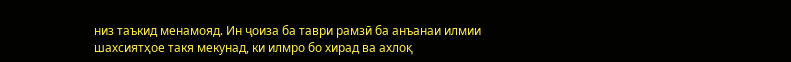низ таъкид менамояд. Ин ҷоиза ба таври рамзӣ ба анъанаи илмии шахсиятҳое такя мекунад, ки илмро бо хирад ва ахлоқ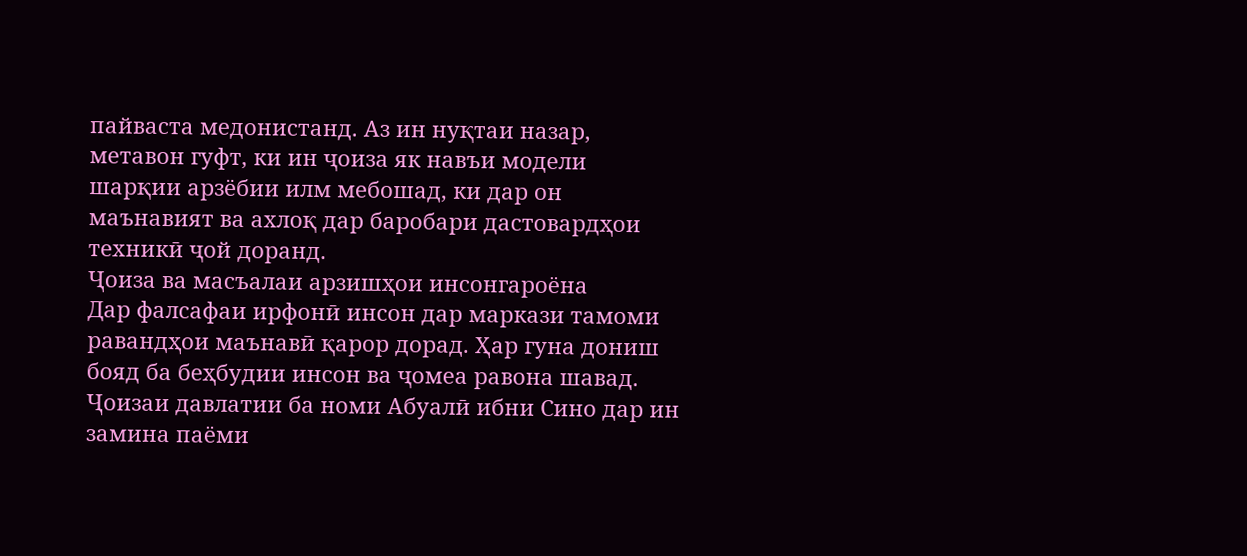пайваста медонистанд. Аз ин нуқтаи назар, метавон гуфт, ки ин ҷоиза як навъи модели шарқии арзёбии илм мебошад, ки дар он маънавият ва ахлоқ дар баробари дастовардҳои техникӣ ҷой доранд.
Ҷоиза ва масъалаи арзишҳои инсонгароёна
Дар фалсафаи ирфонӣ инсон дар маркази тамоми равандҳои маънавӣ қарор дорад. Ҳар гуна дониш бояд ба беҳбудии инсон ва ҷомеа равона шавад. Ҷоизаи давлатии ба номи Абуалӣ ибни Сино дар ин замина паёми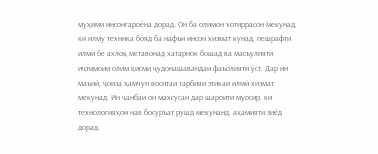муҳими инсонгароёна дорад. Он ба олимон хотиррасон мекунад, ки илму техника бояд ба нафъи инсон хизмат кунад, пешрафти илмӣ бе ахлоқ метавонад хатарнок бошад ва масъулияти иҷтимоии олим қисми ҷудонашавандаи фаъолияти ӯст. Дар ин маънӣ, ҷоиза ҳамчун воситаи тарбияи этикаи илмӣ хизмат мекунад. Ин ҷанбаи он махсусан дар шароити муосир, ки технологияҳои нав босуръат рушд мекунанд, аҳамияти зиёд дорад.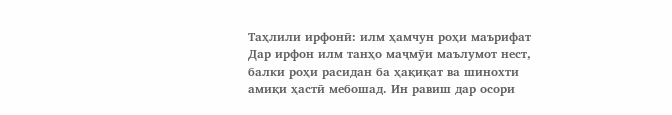Таҳлили ирфонӣ: илм ҳамчун роҳи маърифат
Дар ирфон илм танҳо маҷмӯи маълумот нест, балки роҳи расидан ба ҳақиқат ва шинохти амиқи ҳастӣ мебошад. Ин равиш дар осори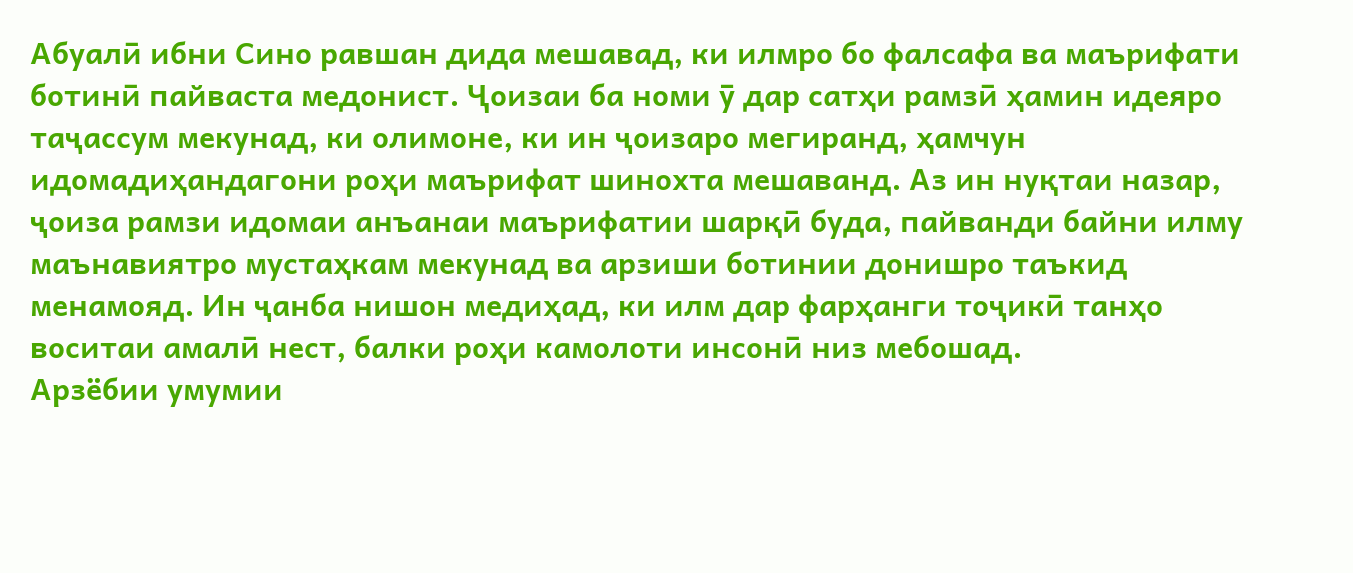Абуалӣ ибни Сино равшан дида мешавад, ки илмро бо фалсафа ва маърифати ботинӣ пайваста медонист. Ҷоизаи ба номи ӯ дар сатҳи рамзӣ ҳамин идеяро таҷассум мекунад, ки олимоне, ки ин ҷоизаро мегиранд, ҳамчун идомадиҳандагони роҳи маърифат шинохта мешаванд. Аз ин нуқтаи назар, ҷоиза рамзи идомаи анъанаи маърифатии шарқӣ буда, пайванди байни илму маънавиятро мустаҳкам мекунад ва арзиши ботинии донишро таъкид менамояд. Ин ҷанба нишон медиҳад, ки илм дар фарҳанги тоҷикӣ танҳо воситаи амалӣ нест, балки роҳи камолоти инсонӣ низ мебошад.
Арзёбии умумии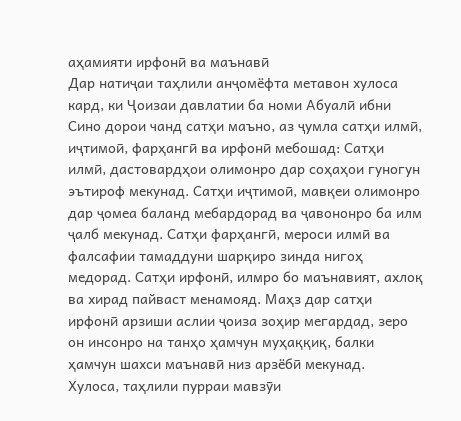аҳамияти ирфонӣ ва маънавӣ
Дар натиҷаи таҳлили анҷомёфта метавон хулоса кард, ки Ҷоизаи давлатии ба номи Абуалӣ ибни Сино дорои чанд сатҳи маъно, аз ҷумла сатҳи илмӣ, иҷтимоӣ, фарҳангӣ ва ирфонӣ мебошад: Сатҳи илмӣ, дастовардҳои олимонро дар соҳаҳои гуногун эътироф мекунад. Сатҳи иҷтимоӣ, мавқеи олимонро дар ҷомеа баланд мебардорад ва ҷавононро ба илм ҷалб мекунад. Сатҳи фарҳангӣ, мероси илмӣ ва фалсафии тамаддуни шарқиро зинда нигоҳ медорад. Сатҳи ирфонӣ, илмро бо маънавият, ахлоқ ва хирад пайваст менамояд. Маҳз дар сатҳи ирфонӣ арзиши аслии ҷоиза зоҳир мегардад, зеро он инсонро на танҳо ҳамчун муҳаққиқ, балки ҳамчун шахси маънавӣ низ арзёбӣ мекунад.
Хулоса, таҳлили пурраи мавзӯи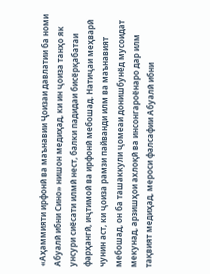«Аҳаммияти ирфонӣ ва маънавии Ҷоизаи давлатии ба номи Абуалӣ ибни Сино» нишон медиҳад, ки ин ҷоиза танҳо як унсури сиёсати илмӣ нест, балки падидаи бисёрқабатаи фарҳангӣ, иҷтимоӣ ва ирфонӣ мебошад. Натиҷаи меҳварӣ чунин аст, ки ҷоиза рамзи пайванди илм ва маънавият мебошад, он ба ташаккули ҷомеаи донишбунёд мусоидат мекунад, арзишҳои ахлоқӣ ва инсонгароёнаро дар илм тақвият медиҳад, мероси фалсафии Абуалӣ ибни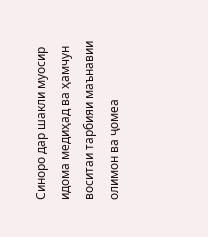Синоро дар шакли муосир идома медиҳад ва ҳамчун воситаи тарбияи маънавии олимон ва ҷомеа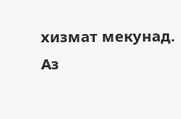хизмат мекунад.
Аз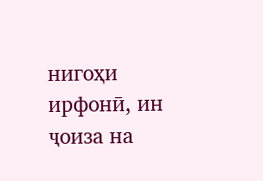нигоҳи ирфонӣ, ин ҷоиза на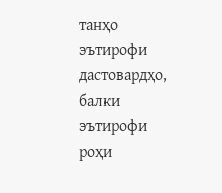танҳо эътирофи дастовардҳо, балки эътирофи роҳи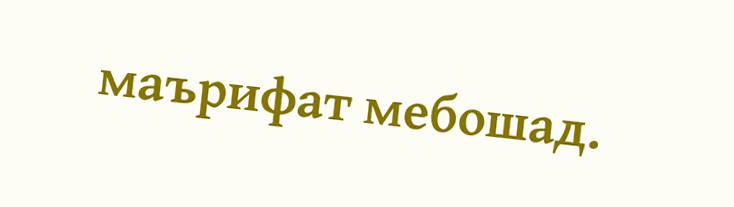маърифат мебошад.